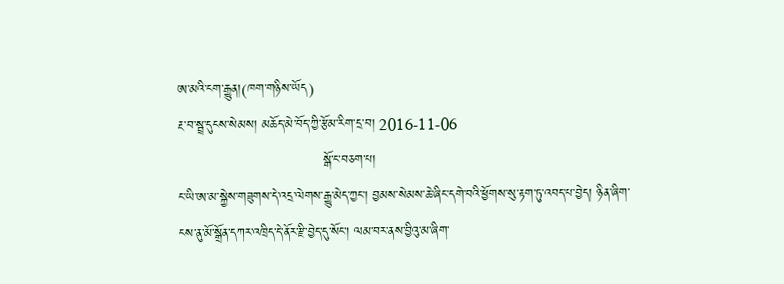ཨ་མའི་ངག་རྒྱུན།(ཁག་གཉིས་ཡོད)
རྔ་བ་སྦྲ་དུངས་སེམས། མཆོད་མེ་བོད་ཀྱི་རྩོམ་རིག་དྲ་བ། 2016-11-06
                                 སྒོ་ང་བཅག་པ།
ང་ཡི་ཨ་མ་སྐྱེས་གཟུགས་དེ་འདྲ་ལེགས་རྒྱུ་མེད་ཀྱང་། བྱམས་སེམས་ཆེ་ཞིང་དགེ་བའི་ཕྱོགས་སུ་རྟག་ཏུ་འབད་པ་བྱེད། ཉིན་ཞིག་ངས་ནུ་མོ་སྒྲོན་དཀར་འཁྲིད་དེ་ནོར་རྫི་བྱེད་དུ་སོང་། ལམ་བར་ནས་བྱིའུ་མ་ཞིག་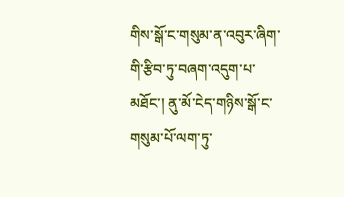གིས་སྒོ་ང་གསུམ་ན་འབུར་ཞིག་གི་རྩིབ་ཏུ་བཞག་འདུག་པ་མཐོང་། ནུ་མོ་ངེད་གཉིས་སྒོ་ང་གསུམ་པོ་ལག་ཏུ་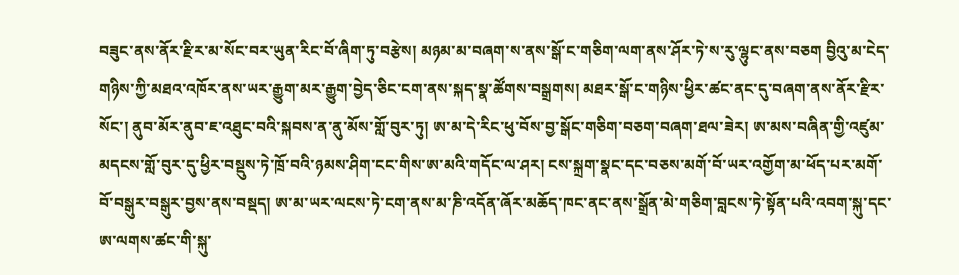བཟུང་ནས་ནོར་རྫིར་མ་སོང་བར་ཡུན་རིང་བོ་ཞིག་ཏུ་བརྩེས། མཉམ་མ་བཞག་ས་ནས་སྒོ་ང་གཅིག་ལག་ནས་ཤོར་ཏེ་ས་རུ་ལྷུང་ནས་བཅག བྱིའུ་མ་ངེད་གཉིས་ཀྱི་མཐའ་འཁོར་ནས་ཡར་རྒྱུག་མར་རྒྱུག་བྱེད་ཅིང་ངག་ནས་སྐད་སྣ་ཚོགས་བསྒྲགས། མཐར་སྒོ་ང་གཉིས་ཕྱིར་ཚང་ནང་དུ་བཞག་ནས་ནོར་རྫིར་སོང་། ནུབ་མོར་ནུབ་ཇ་འཐུང་བའི་སྐབས་ན་ནུ་མོས་གློ་བུར་ཏུ། ཨ་མ་དེ་རིང་ཕུ་བོས་བྱ་སྒོང་གཅིག་བཅག་བཞག་ཐལ་ཟེར། ཨ་མས་བཞིན་གྱི་འཛུམ་མདངས་གློ་བུར་དུ་ཕྱིར་བསྡུས་ཏེ་ཁྲོ་བའི་ཉམས་ཤིག་ངང་གིས་ཨ་མའི་གདོང་ལ་ཤར། ངས་སྐྲག་སྣང་དང་བཅས་མགོ་བོ་ཡར་འགྱོག་མ་ཕོད་པར་མགོ་བོ་བསྒུར་བསྒུར་བྱས་ནས་བསྡད། ཨ་མ་ཡར་ལངས་ཏེ་ངག་ནས་མ་ཎི་འདོན་ཞོར་མཆོད་ཁང་ནང་ནས་སྒྲོན་མེ་གཅིག་བླངས་ཏེ་སྟོན་པའི་འབག་སྐུ་དང་ཨ་ལགས་ཚང་གི་སྐུ་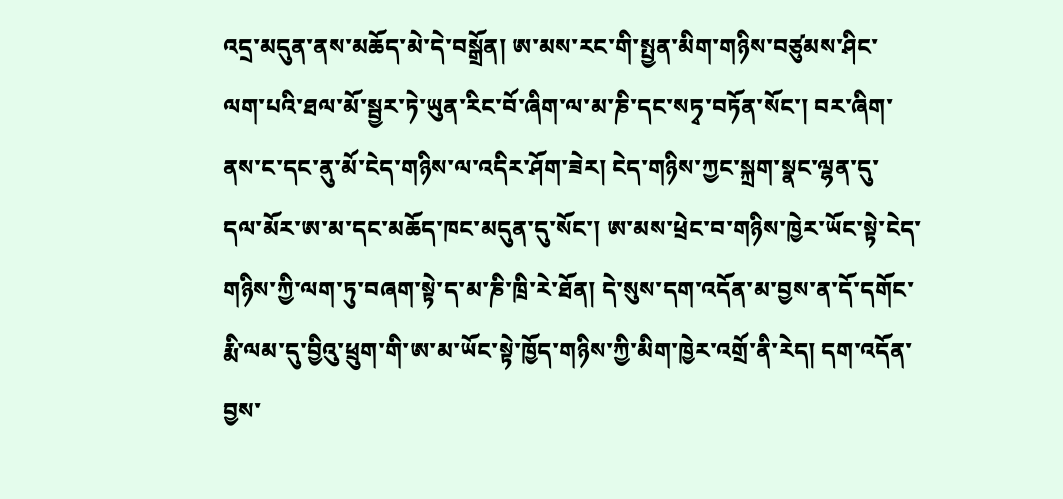འདྲ་མདུན་ནས་མཆོད་མེ་དེ་བསྒྲོན། ཨ་མས་རང་གི་སྤྱན་མིག་གཉིས་བཙུམས་ཤིང་ལག་པའི་ཐལ་མོ་སྦྱར་ཏེ་ཡུན་རིང་བོ་ཞིག་ལ་མ་ཎི་དང་སཏྭ་བཏོན་སོང་། བར་ཞིག་ནས་ང་དང་ནུ་མོ་ངེད་གཉིས་ལ་འདིར་ཤོག་ཟེར། ངེད་གཉིས་ཀྱང་སྐྲག་སྣང་ལྷན་དུ་དལ་མོར་ཨ་མ་དང་མཆོད་ཁང་མདུན་དུ་སོང་། ཨ་མས་ཕྲེང་བ་གཉིས་ཁྱེར་ཡོང་སྟེ་ངེད་གཉིས་ཀྱི་ལག་ཏུ་བཞག་སྟེ་ད་མ་ཎི་ཁྲི་རེ་ཐོན། དེ་སུས་དག་འདོན་མ་བྱས་ན་དོ་དགོང་རྨི་ལམ་དུ་བྱིའུ་ཕྲུག་གི་ཨ་མ་ཡོང་སྟེ་ཁྱོད་གཉིས་ཀྱི་མིག་ཁྱེར་འགྲོ་ནི་རེད། དག་འདོན་བྱས་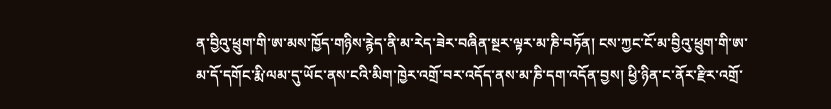ན་བྱིའུ་ཕྲུག་གི་ཨ་མས་ཁྱོད་གཉིས་རྙེད་ནི་མ་རེད་ཟེར་བཞིན་སྔར་ལྟར་མ་ཎི་བཏོན། ངས་ཀྱང་ངོ་མ་བྱིའུ་ཕྲུག་གི་ཨ་མ་དོ་དགོང་རྨི་ལམ་དུ་ཡོང་ནས་ངའི་མིག་ཁྱེར་འགྲོ་བར་འདོད་ནས་མ་ཎི་དག་འདོན་བྱས། ཕྱི་ཉིན་ང་ནོར་རྫིར་འགྲོ་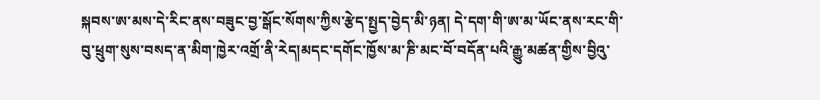སྐབས་ཨ་མས་དེ་རིང་ནས་བཟུང་བྱ་སྒོང་སོགས་ཀྱིས་རྩེད་སྤྱད་བྱེད་མི་ཉན། དེ་དག་གི་ཨ་མ་ཡོང་ནས་རང་གི་བུ་ཕྲུག་སུས་བསད་ན་མིག་ཁྱེར་འགྲོ་ནི་རེད།མདང་དགོང་ཁྱོས་མ་ཎི་མང་བོ་བདོན་པའི་རྒྱུ་མཚན་གྱིས་བྱིའུ་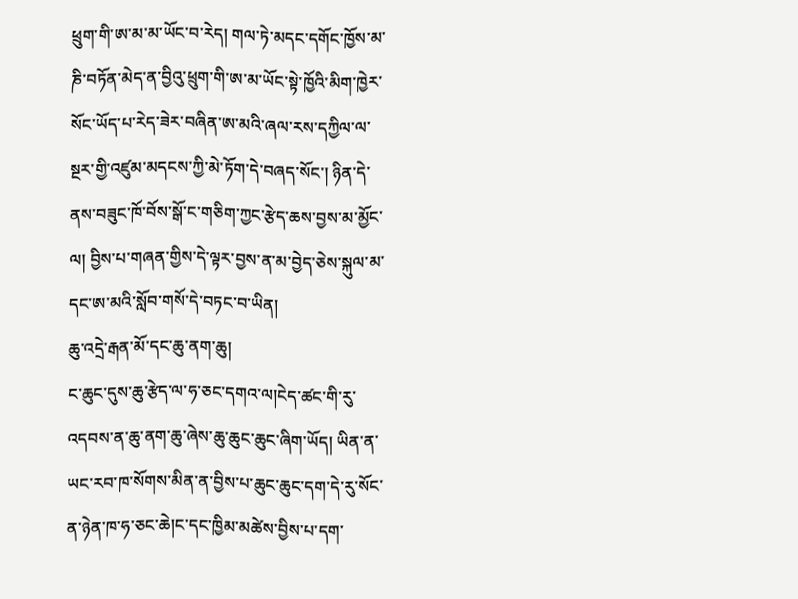ཕྲུག་གི་ཨ་མ་མ་ཡོང་བ་རེད། གལ་ཏེ་མདང་དགོང་ཁྱོས་མ་ཎི་བཏོན་མེད་ན་བྱིའུ་ཕྲུག་གི་ཨ་མ་ཡོང་སྟེ་ཁྱོའི་མིག་ཁྱེར་སོང་ཡོད་པ་རེད་ཟེར་བཞིན་ཨ་མའི་ཞལ་རས་དཀྱིལ་ལ་སྔར་གྱི་འཛུམ་མདངས་ཀྱི་མེ་ཏོག་དེ་བཞད་སོང་། ཉིན་དེ་ནས་བཟུང་ཁོ་བོས་སྒོ་ང་གཅིག་ཀྱང་རྩེད་ཆས་བྱས་མ་མྱོང་ལ། བྱིས་པ་གཞན་གྱིས་དེ་ལྟར་བྱས་ན་མ་བྱེད་ཅེས་སྐུལ་མ་དང་ཨ་མའི་སློབ་གསོ་དེ་བཏང་བ་ཡིན།
ཆུ་འདྲེ་རྒན་མོ་དང་ཆུ་ནག་ཆུ།
ང་ཆུང་དུས་ཆུ་རྩེད་ལ་ཧ་ཅང་དགའ་ལ།ངེད་ཚང་གི་རུ་འདབས་ན་ཆུ་ནག་ཆུ་ཞེས་ཆུ་ཆུང་ཆུང་ཞིག་ཡོད། ཡིན་ན་ཡང་རབ་ཁ་སོགས་མིན་ན་བྱིས་པ་ཆུང་ཆུང་དག་དེ་རུ་སོང་ན་ཉེན་ཁ་ཧ་ཅང་ཆེ།ང་དང་ཁྱིམ་མཚེས་བྱིས་པ་དག་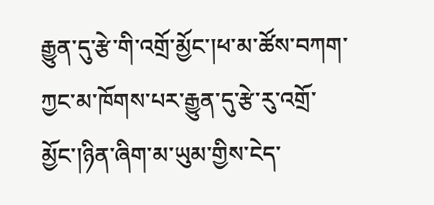རྒྱུན་དུ་རྩེ་གི་འགྲོ་མྱོང་།ཕ་མ་ཚོས་བཀག་ཀྱང་མ་ཁོགས་པར་རྒྱུན་དུ་རྩེ་རུ་འགྲོ་མྱོང་།ཉིན་ཞིག་མ་ཡུམ་གྱིས་ངེད་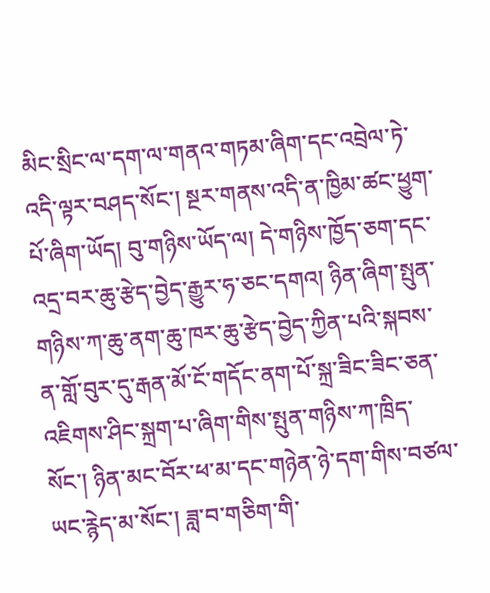མིང་སྲིང་ལ་དག་ལ་གནའ་གཏམ་ཞིག་དང་འབྲེལ་ཏེ་འདི་ལྟར་བཤད་སོང་། སྔར་གནས་འདི་ན་ཁྱིམ་ཚང་ཕྱུག་པོ་ཞིག་ཡོད། བུ་གཉིས་ཡོད་ལ། དེ་གཉིས་ཁྱོད་ཅག་དང་འདྲ་བར་ཆུ་རྩེད་བྱེད་རྒྱུར་ཧ་ཅང་དགའ། ཉིན་ཞིག་སྤུན་གཉིས་ཀ་ཆུ་ནག་ཆུ་ཁར་ཆུ་རྩེད་བྱེད་ཀྱིན་པའི་སྐབས་ན་གློ་བུར་དུ་རྒན་མོ་ངོ་གདོང་ནག་པོ་སྐྲ་ཟིང་ཟིང་ཅན་འཇིགས་ཤིང་སྐྲག་པ་ཞིག་གིས་སྤུན་གཉིས་ཀ་ཁྲིད་སོང་། ཉིན་མང་བོར་ཕ་མ་དང་གཉེན་ཉེ་དག་གིས་བཙལ་ཡང་རྙེད་མ་སོང་། ཟླ་བ་གཅིག་གི་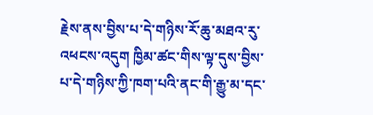རྗེས་ནས་བྱིས་པ་དེ་གཉིས་རོ་ཆུ་མཐའ་རུ་འཕངས་འདུག ཁྱིམ་ཚང་གིས་ལྟ་དུས་བྱིས་པ་དེ་གཉིས་ཀྱི་ཁག་པའི་ནང་གི་རྒྱུ་མ་དང་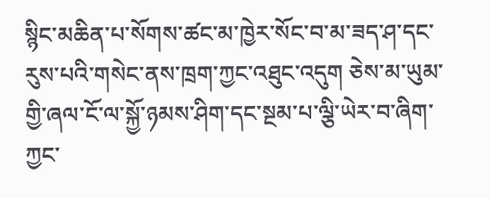སྙིང་མཆིན་པ་སོགས་ཚང་མ་ཁྱེར་སོང་བ་མ་ཟད་ཤ་དང་རུས་པའི་གསེང་ནས་ཁྲག་ཀྱང་འཐུང་འདུག ཅེས་མ་ཡུམ་གྱི་ཞལ་ངོ་ལ་སྐྱོ་ཉམས་ཤིག་དང་སྔམ་པ་ལྕི་ཡེར་བ་ཞིག་ཀྱང་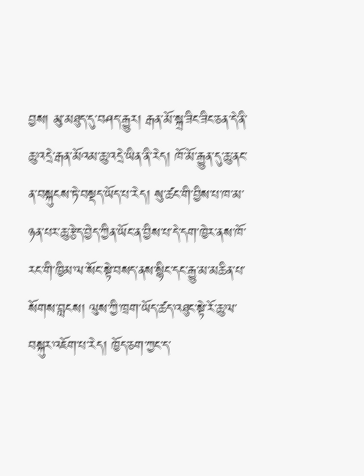བྱས། མུ་མཐུད་དུ་བཤད་རྒྱུར། རྒན་མོ་སྐྲ་ཟིང་ཟིང་ཅན་དེ་ནི་ཆུ་འདྲེ་རྒན་མོའམ་ཆུ་འདྲེ་ཡིན་ནི་རེད། ཁོ་མོ་རྒྱུན་དུ་ཆུ་ནང་ན་བསྐུངས་ཏེ་བསྡད་ཡོད་པ་རེད། སུ་ཚང་གི་བྱིས་པ་ཁ་མ་ཉན་པར་ཆུ་རྩེད་བྱེད་ཀྱིན་ཡོང་ན་བྱིས་པ་དེ་དག་ཁྱེར་ནས་ཁོ་རང་གི་ཁྱིམ་ལ་སོང་སྟེ་བསད་ནས་སྙིང་དང་རྒྱུ་མ་མཆིན་པ་སོགས་བླངས། ལུས་ཀྱི་ཁྲག་ཡོད་ཚད་འཐུང་སྟེ་རོ་ཆུ་ལ་བསྐུར་འཇོག་པ་རེད། ཁྱོད་ཅག་ཀྱང་ད་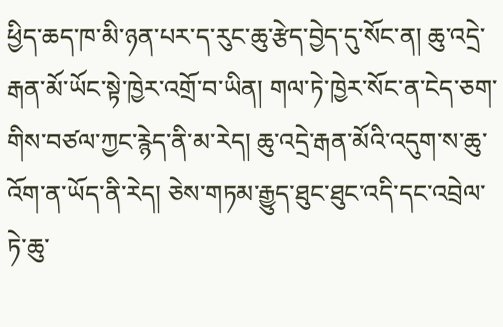ཕྱིད་ཆད་ཁ་མི་ཉན་པར་ད་རུང་ཆུ་རྩེད་བྱེད་དུ་སོང་ན། ཆུ་འདྲེ་རྒན་མོ་ཡོང་སྟེ་ཁྱེར་འགྲོ་བ་ཡིན། གལ་ཏེ་ཁྱེར་སོང་ན་ངེད་ཅག་གིས་བཙལ་ཀྱང་རྙེད་ནི་མ་རེད། ཆུ་འདྲེ་རྒན་མོའི་འདུག་ས་ཆུ་འོག་ན་ཡོད་ནི་རེད། ཅེས་གཏམ་རྒྱུད་ཐུང་ཐུང་འདི་དང་འབྲེལ་ཏེ་ཆུ་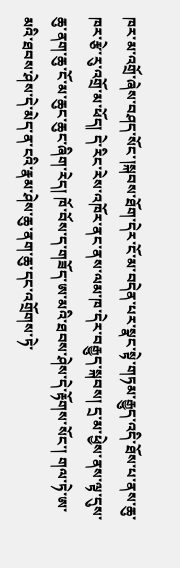ཁར་མ་འགྲོ་ཞེས་བཤད་སོང་།སྐབས་ཐོག་དེར་ངོ་མ་བདེན་པར་སྣང་སྟེ་གཏམ་རྒྱུད་འདི་ཐོས་པ་ནས་ཆུ་ཁར་རྩེ་རུ་འགྲོ་མ་ཕོད། དེ་རིང་རེས་འཁོར་ནང་ནས་ལམ་ཁ་དེར་བརྒྱུད་སྐབས། དྲ་མ་ཕྱེས་ནས་ལྟ་དུས་ཆུ་ནག་ཆུ་ངོ་མ་ཆུང་ཆུང་ཞིག་རེད། ཁོ་བོས་ད་གཟོད་ཨ་མའི་ཐབས་ཤེས་དེ་རྟོགས་སོང་། གལ་ཏེ་ཨ་མའི་ཐབས་ཤེས་དེ་མེད་ན་ངའི་རྣམ་ཤེས་ཆུ་ནག་ཆུ་དང་འགྲོགས་ཏེ་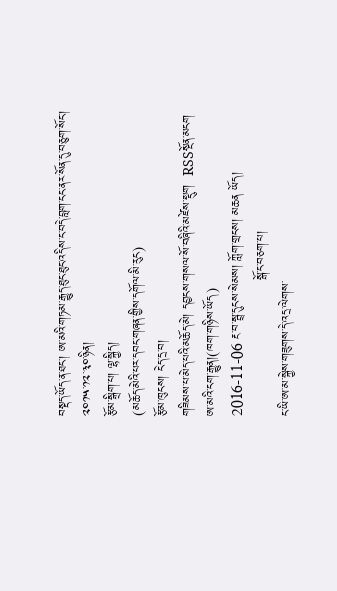བསྡད་ཡོད་ན་ཐང་། ཨ་མའི་གཏམ་རྒྱུད་ཐུང་ཐུང་འདིས་ང་བདེ་བླག་ངང་ནར་སོན་དུ་བཅུག་སོང་།
༢༠༡༥་༡༢་༣༠་ཉིན།
རྩོམ་སྒྲིག་པ། ལྷ་སྐྱིད།
(མཆོད་མེའི་པར་དབང་གཞན་གྱིས་དགོལ་མི་རུང)
རྩོམ་ཁུངས། ངེད་དྲ་བ།
གཟིམས་པ་མེད་པའི་མཆོད་མེ། དབྱངས་གསལ་སོ་བཞིའི་མཛེས་སྡུག  RSSསྔོན་མངག
ཨ་མའི་ངག་རྒྱུན།(ཁག་གཉིས་ཡོད)
2016-11-06 རྔ་བ་སྦྲ་དུངས་སེམས། ཀློག་གྲངས། མཆན ཡོད།
                                 སྒོ་ང་བཅག་པ།
ང་ཡི་ཨ་མ་སྐྱེས་གཟུགས་དེ་འདྲ་ལེགས་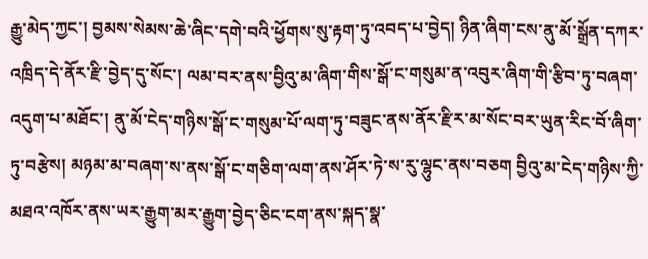རྒྱུ་མེད་ཀྱང་། བྱམས་སེམས་ཆེ་ཞིང་དགེ་བའི་ཕྱོགས་སུ་རྟག་ཏུ་འབད་པ་བྱེད། ཉིན་ཞིག་ངས་ནུ་མོ་སྒྲོན་དཀར་འཁྲིད་དེ་ནོར་རྫི་བྱེད་དུ་སོང་། ལམ་བར་ནས་བྱིའུ་མ་ཞིག་གིས་སྒོ་ང་གསུམ་ན་འབུར་ཞིག་གི་རྩིབ་ཏུ་བཞག་འདུག་པ་མཐོང་། ནུ་མོ་ངེད་གཉིས་སྒོ་ང་གསུམ་པོ་ལག་ཏུ་བཟུང་ནས་ནོར་རྫིར་མ་སོང་བར་ཡུན་རིང་བོ་ཞིག་ཏུ་བརྩེས། མཉམ་མ་བཞག་ས་ནས་སྒོ་ང་གཅིག་ལག་ནས་ཤོར་ཏེ་ས་རུ་ལྷུང་ནས་བཅག བྱིའུ་མ་ངེད་གཉིས་ཀྱི་མཐའ་འཁོར་ནས་ཡར་རྒྱུག་མར་རྒྱུག་བྱེད་ཅིང་ངག་ནས་སྐད་སྣ་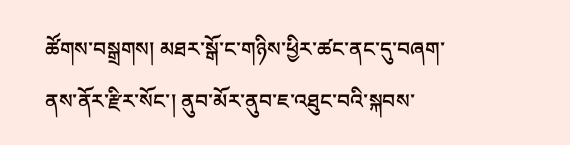ཚོགས་བསྒྲགས། མཐར་སྒོ་ང་གཉིས་ཕྱིར་ཚང་ནང་དུ་བཞག་ནས་ནོར་རྫིར་སོང་། ནུབ་མོར་ནུབ་ཇ་འཐུང་བའི་སྐབས་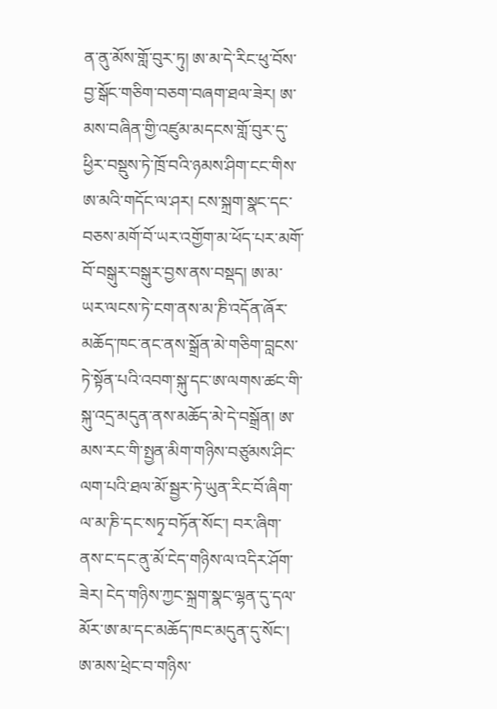ན་ནུ་མོས་གློ་བུར་ཏུ། ཨ་མ་དེ་རིང་ཕུ་བོས་བྱ་སྒོང་གཅིག་བཅག་བཞག་ཐལ་ཟེར། ཨ་མས་བཞིན་གྱི་འཛུམ་མདངས་གློ་བུར་དུ་ཕྱིར་བསྡུས་ཏེ་ཁྲོ་བའི་ཉམས་ཤིག་ངང་གིས་ཨ་མའི་གདོང་ལ་ཤར། ངས་སྐྲག་སྣང་དང་བཅས་མགོ་བོ་ཡར་འགྱོག་མ་ཕོད་པར་མགོ་བོ་བསྒུར་བསྒུར་བྱས་ནས་བསྡད། ཨ་མ་ཡར་ལངས་ཏེ་ངག་ནས་མ་ཎི་འདོན་ཞོར་མཆོད་ཁང་ནང་ནས་སྒྲོན་མེ་གཅིག་བླངས་ཏེ་སྟོན་པའི་འབག་སྐུ་དང་ཨ་ལགས་ཚང་གི་སྐུ་འདྲ་མདུན་ནས་མཆོད་མེ་དེ་བསྒྲོན། ཨ་མས་རང་གི་སྤྱན་མིག་གཉིས་བཙུམས་ཤིང་ལག་པའི་ཐལ་མོ་སྦྱར་ཏེ་ཡུན་རིང་བོ་ཞིག་ལ་མ་ཎི་དང་སཏྭ་བཏོན་སོང་། བར་ཞིག་ནས་ང་དང་ནུ་མོ་ངེད་གཉིས་ལ་འདིར་ཤོག་ཟེར། ངེད་གཉིས་ཀྱང་སྐྲག་སྣང་ལྷན་དུ་དལ་མོར་ཨ་མ་དང་མཆོད་ཁང་མདུན་དུ་སོང་། ཨ་མས་ཕྲེང་བ་གཉིས་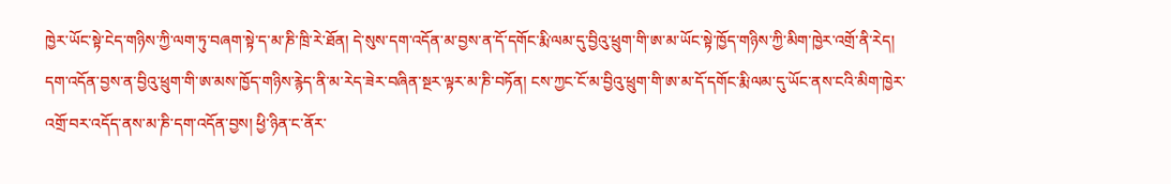ཁྱེར་ཡོང་སྟེ་ངེད་གཉིས་ཀྱི་ལག་ཏུ་བཞག་སྟེ་ད་མ་ཎི་ཁྲི་རེ་ཐོན། དེ་སུས་དག་འདོན་མ་བྱས་ན་དོ་དགོང་རྨི་ལམ་དུ་བྱིའུ་ཕྲུག་གི་ཨ་མ་ཡོང་སྟེ་ཁྱོད་གཉིས་ཀྱི་མིག་ཁྱེར་འགྲོ་ནི་རེད། དག་འདོན་བྱས་ན་བྱིའུ་ཕྲུག་གི་ཨ་མས་ཁྱོད་གཉིས་རྙེད་ནི་མ་རེད་ཟེར་བཞིན་སྔར་ལྟར་མ་ཎི་བཏོན། ངས་ཀྱང་ངོ་མ་བྱིའུ་ཕྲུག་གི་ཨ་མ་དོ་དགོང་རྨི་ལམ་དུ་ཡོང་ནས་ངའི་མིག་ཁྱེར་འགྲོ་བར་འདོད་ནས་མ་ཎི་དག་འདོན་བྱས། ཕྱི་ཉིན་ང་ནོར་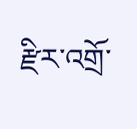རྫིར་འགྲོ་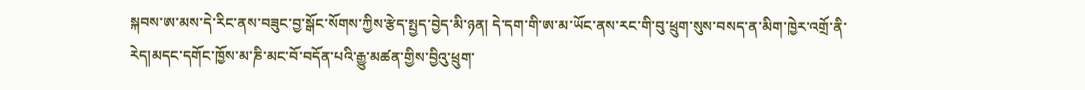སྐབས་ཨ་མས་དེ་རིང་ནས་བཟུང་བྱ་སྒོང་སོགས་ཀྱིས་རྩེད་སྤྱད་བྱེད་མི་ཉན། དེ་དག་གི་ཨ་མ་ཡོང་ནས་རང་གི་བུ་ཕྲུག་སུས་བསད་ན་མིག་ཁྱེར་འགྲོ་ནི་རེད།མདང་དགོང་ཁྱོས་མ་ཎི་མང་བོ་བདོན་པའི་རྒྱུ་མཚན་གྱིས་བྱིའུ་ཕྲུག་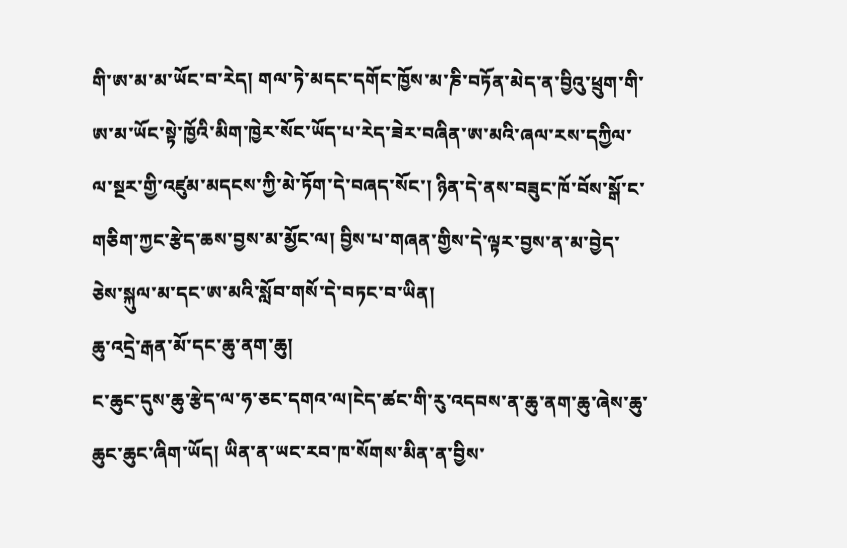གི་ཨ་མ་མ་ཡོང་བ་རེད། གལ་ཏེ་མདང་དགོང་ཁྱོས་མ་ཎི་བཏོན་མེད་ན་བྱིའུ་ཕྲུག་གི་ཨ་མ་ཡོང་སྟེ་ཁྱོའི་མིག་ཁྱེར་སོང་ཡོད་པ་རེད་ཟེར་བཞིན་ཨ་མའི་ཞལ་རས་དཀྱིལ་ལ་སྔར་གྱི་འཛུམ་མདངས་ཀྱི་མེ་ཏོག་དེ་བཞད་སོང་། ཉིན་དེ་ནས་བཟུང་ཁོ་བོས་སྒོ་ང་གཅིག་ཀྱང་རྩེད་ཆས་བྱས་མ་མྱོང་ལ། བྱིས་པ་གཞན་གྱིས་དེ་ལྟར་བྱས་ན་མ་བྱེད་ཅེས་སྐུལ་མ་དང་ཨ་མའི་སློབ་གསོ་དེ་བཏང་བ་ཡིན།
ཆུ་འདྲེ་རྒན་མོ་དང་ཆུ་ནག་ཆུ།
ང་ཆུང་དུས་ཆུ་རྩེད་ལ་ཧ་ཅང་དགའ་ལ།ངེད་ཚང་གི་རུ་འདབས་ན་ཆུ་ནག་ཆུ་ཞེས་ཆུ་ཆུང་ཆུང་ཞིག་ཡོད། ཡིན་ན་ཡང་རབ་ཁ་སོགས་མིན་ན་བྱིས་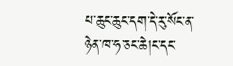པ་ཆུང་ཆུང་དག་དེ་རུ་སོང་ན་ཉེན་ཁ་ཧ་ཅང་ཆེ།ང་དང་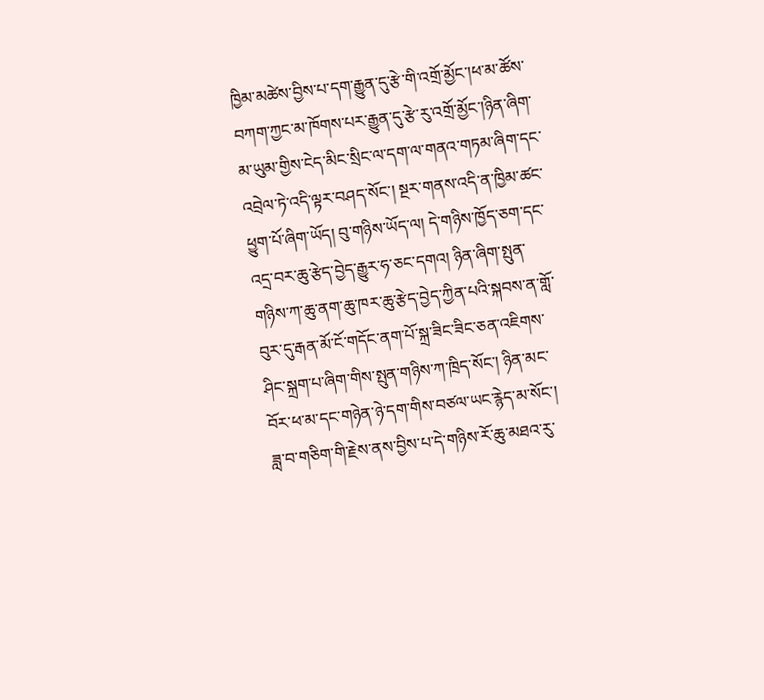ཁྱིམ་མཚེས་བྱིས་པ་དག་རྒྱུན་དུ་རྩེ་གི་འགྲོ་མྱོང་།ཕ་མ་ཚོས་བཀག་ཀྱང་མ་ཁོགས་པར་རྒྱུན་དུ་རྩེ་རུ་འགྲོ་མྱོང་།ཉིན་ཞིག་མ་ཡུམ་གྱིས་ངེད་མིང་སྲིང་ལ་དག་ལ་གནའ་གཏམ་ཞིག་དང་འབྲེལ་ཏེ་འདི་ལྟར་བཤད་སོང་། སྔར་གནས་འདི་ན་ཁྱིམ་ཚང་ཕྱུག་པོ་ཞིག་ཡོད། བུ་གཉིས་ཡོད་ལ། དེ་གཉིས་ཁྱོད་ཅག་དང་འདྲ་བར་ཆུ་རྩེད་བྱེད་རྒྱུར་ཧ་ཅང་དགའ། ཉིན་ཞིག་སྤུན་གཉིས་ཀ་ཆུ་ནག་ཆུ་ཁར་ཆུ་རྩེད་བྱེད་ཀྱིན་པའི་སྐབས་ན་གློ་བུར་དུ་རྒན་མོ་ངོ་གདོང་ནག་པོ་སྐྲ་ཟིང་ཟིང་ཅན་འཇིགས་ཤིང་སྐྲག་པ་ཞིག་གིས་སྤུན་གཉིས་ཀ་ཁྲིད་སོང་། ཉིན་མང་བོར་ཕ་མ་དང་གཉེན་ཉེ་དག་གིས་བཙལ་ཡང་རྙེད་མ་སོང་། ཟླ་བ་གཅིག་གི་རྗེས་ནས་བྱིས་པ་དེ་གཉིས་རོ་ཆུ་མཐའ་རུ་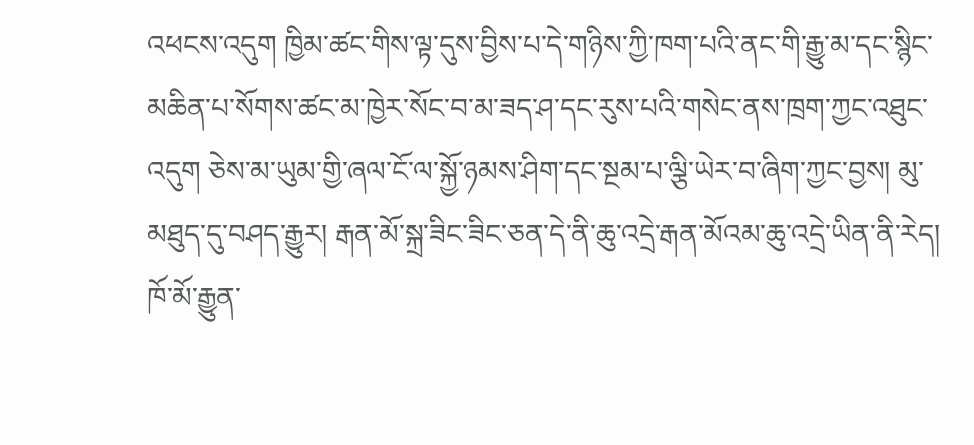འཕངས་འདུག ཁྱིམ་ཚང་གིས་ལྟ་དུས་བྱིས་པ་དེ་གཉིས་ཀྱི་ཁག་པའི་ནང་གི་རྒྱུ་མ་དང་སྙིང་མཆིན་པ་སོགས་ཚང་མ་ཁྱེར་སོང་བ་མ་ཟད་ཤ་དང་རུས་པའི་གསེང་ནས་ཁྲག་ཀྱང་འཐུང་འདུག ཅེས་མ་ཡུམ་གྱི་ཞལ་ངོ་ལ་སྐྱོ་ཉམས་ཤིག་དང་སྔམ་པ་ལྕི་ཡེར་བ་ཞིག་ཀྱང་བྱས། མུ་མཐུད་དུ་བཤད་རྒྱུར། རྒན་མོ་སྐྲ་ཟིང་ཟིང་ཅན་དེ་ནི་ཆུ་འདྲེ་རྒན་མོའམ་ཆུ་འདྲེ་ཡིན་ནི་རེད། ཁོ་མོ་རྒྱུན་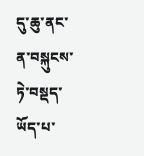དུ་ཆུ་ནང་ན་བསྐུངས་ཏེ་བསྡད་ཡོད་པ་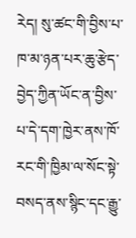རེད། སུ་ཚང་གི་བྱིས་པ་ཁ་མ་ཉན་པར་ཆུ་རྩེད་བྱེད་ཀྱིན་ཡོང་ན་བྱིས་པ་དེ་དག་ཁྱེར་ནས་ཁོ་རང་གི་ཁྱིམ་ལ་སོང་སྟེ་བསད་ནས་སྙིང་དང་རྒྱུ་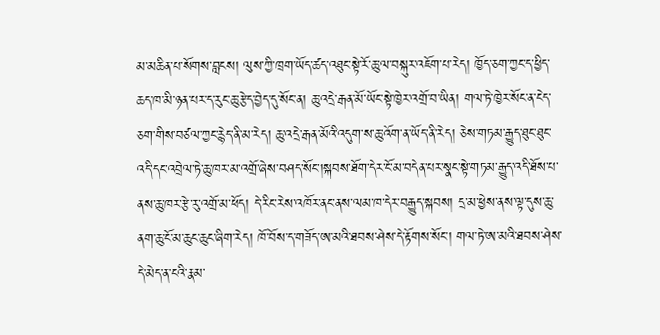མ་མཆིན་པ་སོགས་བླངས། ལུས་ཀྱི་ཁྲག་ཡོད་ཚད་འཐུང་སྟེ་རོ་ཆུ་ལ་བསྐུར་འཇོག་པ་རེད། ཁྱོད་ཅག་ཀྱང་ད་ཕྱིད་ཆད་ཁ་མི་ཉན་པར་ད་རུང་ཆུ་རྩེད་བྱེད་དུ་སོང་ན། ཆུ་འདྲེ་རྒན་མོ་ཡོང་སྟེ་ཁྱེར་འགྲོ་བ་ཡིན། གལ་ཏེ་ཁྱེར་སོང་ན་ངེད་ཅག་གིས་བཙལ་ཀྱང་རྙེད་ནི་མ་རེད། ཆུ་འདྲེ་རྒན་མོའི་འདུག་ས་ཆུ་འོག་ན་ཡོད་ནི་རེད། ཅེས་གཏམ་རྒྱུད་ཐུང་ཐུང་འདི་དང་འབྲེལ་ཏེ་ཆུ་ཁར་མ་འགྲོ་ཞེས་བཤད་སོང་།སྐབས་ཐོག་དེར་ངོ་མ་བདེན་པར་སྣང་སྟེ་གཏམ་རྒྱུད་འདི་ཐོས་པ་ནས་ཆུ་ཁར་རྩེ་རུ་འགྲོ་མ་ཕོད། དེ་རིང་རེས་འཁོར་ནང་ནས་ལམ་ཁ་དེར་བརྒྱུད་སྐབས། དྲ་མ་ཕྱེས་ནས་ལྟ་དུས་ཆུ་ནག་ཆུ་ངོ་མ་ཆུང་ཆུང་ཞིག་རེད། ཁོ་བོས་ད་གཟོད་ཨ་མའི་ཐབས་ཤེས་དེ་རྟོགས་སོང་། གལ་ཏེ་ཨ་མའི་ཐབས་ཤེས་དེ་མེད་ན་ངའི་རྣམ་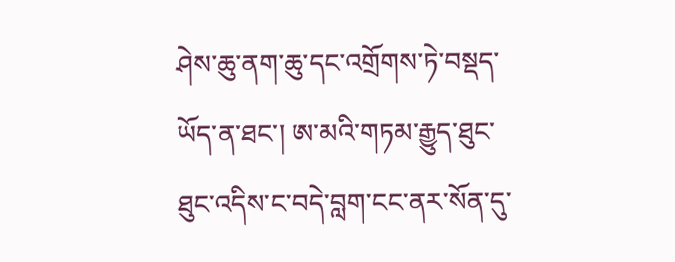ཤེས་ཆུ་ནག་ཆུ་དང་འགྲོགས་ཏེ་བསྡད་ཡོད་ན་ཐང་། ཨ་མའི་གཏམ་རྒྱུད་ཐུང་ཐུང་འདིས་ང་བདེ་བླག་ངང་ནར་སོན་དུ་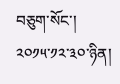བཅུག་སོང་།
༢༠༡༥་༡༢་༣༠་ཉིན།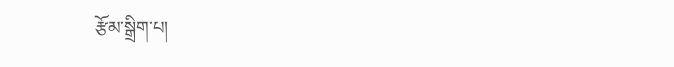རྩོམ་སྒྲིག་པ།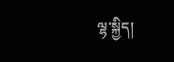ལྷ་སྐྱིད།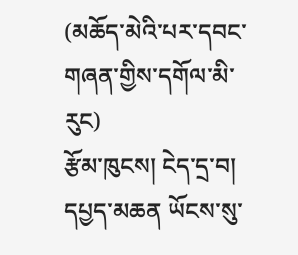(མཆོད་མེའི་པར་དབང་གཞན་གྱིས་དགོལ་མི་རུང)
རྩོམ་ཁུངས། ངེད་དྲ་བ།
དཔྱད་མཆན ཡོངས་སུ་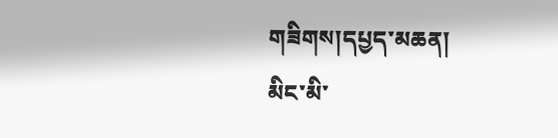གཟིགས།དཔྱད་མཆན།
མིང་མི་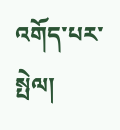འགོད་པར་སྤེལ།